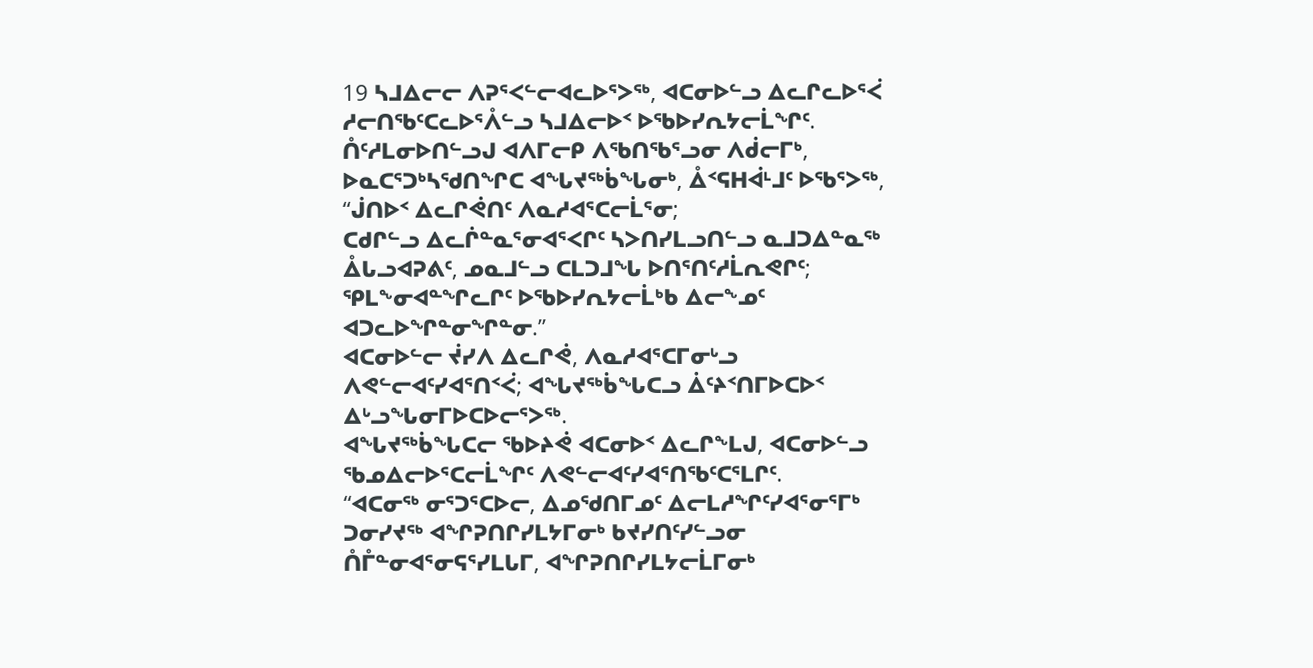19 ᓴᒧᐃᓕᓕ ᐱᕈᕐᐸᓪᓕᐊᓚᐅᕐᐳᖅ, ᐊᑕᓂᐅᓪᓗ ᐃᓚᒋᓚᐅᕐᐹ ᓱᓕᑎᖃᑦᑕᓚᐅᕐᐰᓪᓗ ᓴᒧᐃᓕᐅᑉ ᐅᖃᐅᓯᕆᔭᓕᒫᖏᑦ.
ᑍᑦᓱᒪᓂᐅᑎᓪᓗᒍ ᐊᐱᒥᓕᑭ ᐱᖃᑎᖃᕐᓗᓂ ᐱᑰᓕᒥᒃ, ᐅᓇᑕᕐᑐᒃᓴᖁᑎᖏᑕ ᐊᖓᔪᖅᑳᖓᓂᒃ, ᐂᑉᕋᕼᐋᒻᒧᑦ ᐅᖃᕐᐳᖅ, “ᒎᑎᐅᑉ ᐃᓚᒋᕚᑎᑦ ᐱᓇᓱᐊᕐᑕᓕᒫᕐᓂ;
ᑕᑯᒋᓪᓗ ᐃᓚᒌᓐᓇᕐᓂᐊᕐᐸᒋᑦ ᓴᐳᑎᓯᒪᓗᑎᓪᓗ ᓇᒧᑐᐃᓐᓇᖅ ᐂᒐᓗᐊᕈᕕᑦ, ᓄᓇᒧᓪᓗ ᑕᒪᑐᒧᖓ ᐅᑎᕐᑎᑦᓱᒫᕆᕙᒋᑦ; ᕿᒪᖕᓂᐊᓐᖏᓚᒋᑦ ᐅᖃᐅᓯᕆᔭᓕᒫᒃᑲ ᐃᓕᖕᓄᑦ ᐊᑐᓚᐅᖏᓐᓂᖏᓐᓂ.”
ᐊᑕᓂᐅᓪᓕ ᔫᓯᐱ ᐃᓚᒋᕚ, ᐱᓇᓱᐊᕐᑕᒥᓂᒡᓗ ᐱᕙᓪᓕᐊᑦᓯᐊᕐᑎᑉᐹ; ᐊᖓᔪᖅᑳᖓᑕᓗ ᐄᑦᔨᑉᑎᒥᐅᑕᐅᑉ ᐃᒡᓗᖓᓂᒥᐅᑕᐅᓕᕐᐳᖅ.
ᐊᖓᔪᖅᑳᖓᑕᓕ ᖃᐅᔨᕚ ᐊᑕᓂᐅᑉ ᐃᓚᒋᖕᒪᒍ, ᐊᑕᓂᐅᓪᓗ ᖃᓄᐃᓕᐅᕐᑕᓕᒫᖏᑦ ᐱᕙᓪᓕᐊᑦᓯᐊᕐᑎᖃᑦᑕᕐᒪᒋᑦ.
“ᐊᑕᓂᖅ ᓂᕐᑐᕐᑕᐅᓕ, ᐃᓄᖁᑎᒥᓄᑦ ᐃᓕᒪᓱᖏᑦᓯᐊᕐᓂᕐᒥᒃ ᑐᓂᓯᔪᖅ ᐊᖏᕈᑎᒋᓯᒪᔭᒥᓂᒃ ᑲᔪᓯᑎᑦᓯᓪᓗᓂ ᑍᒤᓐᓂᐊᕐᓂᕋᕐᓯᒪᒐᒥ, ᐊᖏᕈᑎᒋᓯᒪᔭᓕᒫᒥᓂᒃ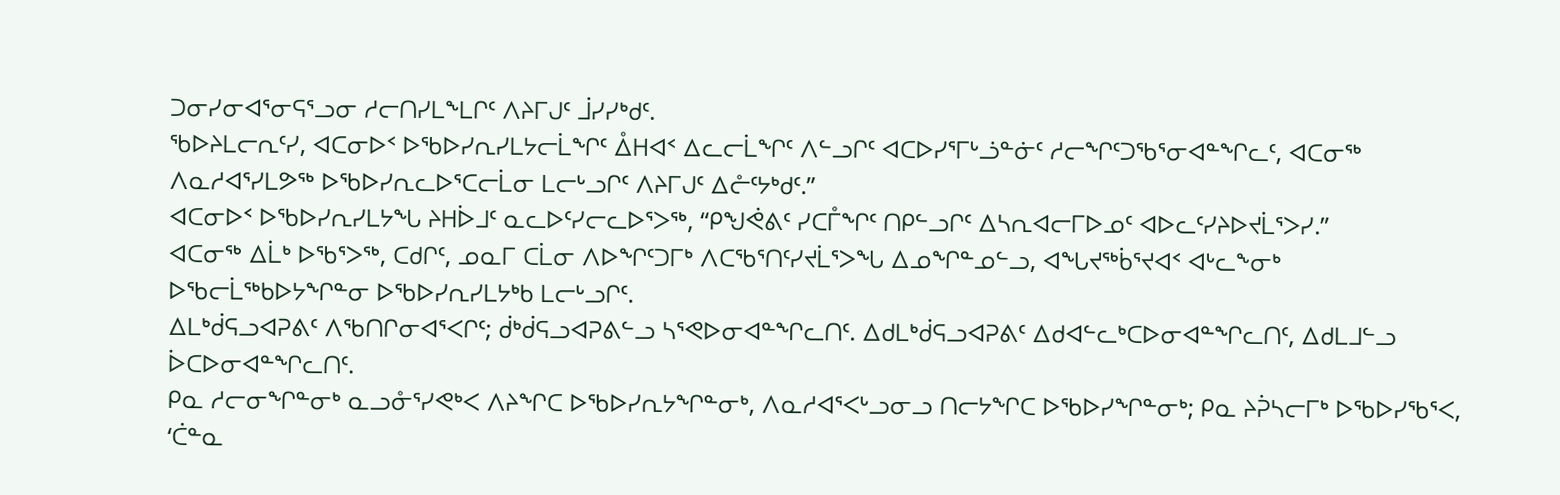ᑐᓂᓯᓂᐊᕐᓂᕋᕐᓗᓂ ᓱᓕᑎᓯᒪᖕᒪᒋᑦ ᐱᔨᒥᒍᑦ ᒨᓯᓯᒃᑯᑦ.
ᖃᐅᔨᒪᓕᕆᑦᓯ, ᐊᑕᓂᐅᑉ ᐅᖃᐅᓯᕆᓯᒪᔭᓕᒫᖏᑦ ᐂᕼᐊᑉ ᐃᓚᓕᒫᖏᑦ ᐱᓪᓗᒋᑦ ᐊᑕᐅᓯᕐᒥᒡᓘᓐᓃᑦ ᓱᓕᖏᑦᑐᖃᕐᓂᐊᓐᖏᓚᑦ, ᐊᑕᓂᖅ ᐱᓇᓱᐊᕐᓯᒪᕗᖅ ᐅᖃᐅᓯᕆᓚᐅᕐᑕᓕᒫᓂ ᒪᓕᒡᓗᒋᑦ ᐱᔨᒥᒍᑦ ᐃᓔᑦᔭᒃᑯᑦ.”
ᐊᑕᓂᐅᑉ ᐅᖃᐅᓯᕆᓯᒪᔭᖓ ᔨᕼᐆᒧᑦ ᓇᓚᐅᑦᓯᓕᓚᐅᕐᐳᖅ, “ᑭᖑᕚᕕᑦ ᓯᑕᒤᖏᑦ ᑎᑭᓪᓗᒋᑦ ᐃᓴᕆᐊᓕᒥᐅᓄᑦ ᐊᐅᓚᑦᓯᔨᐅᔪᒫᕐᐳᓯ.”
ᐊᑕᓂᖅ ᐃᒫᒃ ᐅᖃᕐᐳᖅ, ᑕᑯᒋᑦ, ᓄᓇᒥ ᑕᒫᓂ ᐱᐅᖏᑦᑐᒥᒃ ᐱᑕᖃᕐᑎᑦᓯᔪᒫᕐᐳᖓ ᐃᓄᖏᓐᓄᓪᓗ, ᐊᖓᔪᖅᑳᕐᔪᐊᑉ ᐊᒡᓚᖕᓂᒃ ᐅᖃᓕᒫᖅᑲᐅᔭᖏᓐᓂ ᐅᖃᐅᓯᕆᓯᒪᔭᒃᑲ ᒪᓕᒡᓗᒋᑦ.
ᐃᒪᒃᑰᕋᓗᐊᕈᕕᑦ ᐱᖃᑎᒋᓂᐊᕐᐸᒋᑦ; ᑰᒃᑰᕋᓗᐊᕈᕕᓪᓗ ᓴᕐᕙᐅᓂᐊᓐᖏᓚᑎᑦ. ᐃᑯᒪᒃᑰᕋᓗᐊᕈᕕᑦ ᐃᑯᐊᓪᓚᒃᑕᐅᓂᐊᓐᖏᓚᑎᑦ, ᐃᑯᒪᒧᓪᓗ ᐆᑕᐅᓂᐊᓐᖏᓚᑎᑦ.
ᑭᓇ ᓱᓕᓂᖏᓐᓂᒃ ᓇᓗᓁᕐᓯᕙᒃᐸ ᐱᔨᖏᑕ ᐅᖃᐅᓯᕆᔭᖏᓐᓂᒃ, ᐱᓇᓱᐊᕐᐸᒡᓗᓂᓗ ᑎᓕᔭᖏᑕ ᐅᖃᐅᓯᖏᓐᓂᒃ; ᑭᓇ ᔨᕉᓴᓕᒥᒃ ᐅᖃᐅᓯᖃᕐᐸ, ‘ᑖᓐᓇ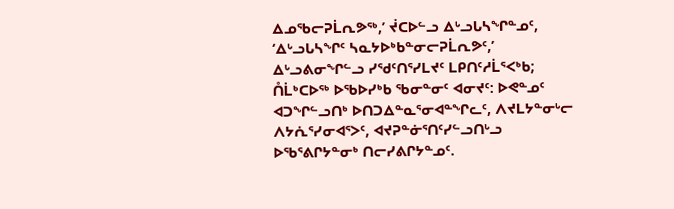ᐃᓄᖃᓕᕈᒫᕆᕗᖅ,’ ᔫᑕᐅᓪᓗ ᐃᒡᓗᒐᓴᖏᓐᓄᑦ, ‘ᐃᒡᓗᒐᓴᖏᑦ ᓴᓇᔭᐅᒃᑲᓐᓂᓕᕈᒫᕆᕗᑦ,’ ᐃᒡᓗᕕᓂᖏᓪᓗ ᓯᖁᑦᑎᕐᓯᒪᔪᑦ ᒪᑭᑎᑦᓱᒫᕐᐸᒃᑲ;
ᑍᒫᒃᑕᐅᖅ ᐅᖃᐅᓯᒃᑲ ᖃᓂᓐᓂᑦ ᐊᓂᔪᑦ: ᐅᕙᓐᓄᑦ ᐊᑐᖏᓪᓗᑎᒃ ᐅᑎᑐᐃᓐᓇᕐᓂᐊᓐᖏᓚᑦ, ᐱᔪᒪᔭᓐᓂᒡᓕ ᐱᔭᕇᕐᓯᓂᐊᕐᐳᑦ, ᐊᔪᕈᓐᓃᕐᑎᑦᓯᓪᓗᑎᒡᓗ ᐅᖃᕐᕕᒋᔭᓐᓂᒃ ᑎᓕᓯᕕᒋᔭᓐᓄᑦ.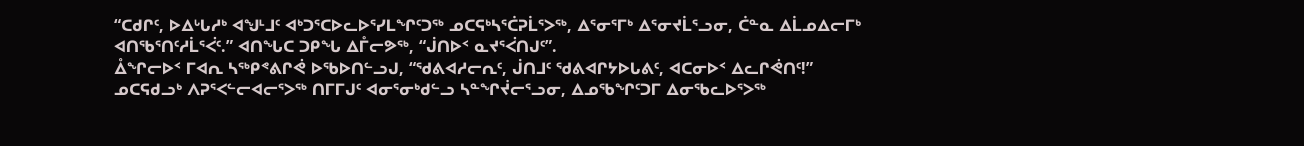“ᑕᑯᒋᑦ, ᐅᐃᒡᒐᓱᒃ ᐊᖑᒻᒧᑦ ᐊᒃᑐᕐᑕᐅᓚᐅᕐᓯᒪᖏᑦᑐᖅ ᓄᑕᕋᒃᓴᕐᑖᕈᒫᕐᐳᖅ, ᐃᕐᓂᕐᒥᒃ ᐃᕐᓂᔪᒫᕐᓗᓂ, ᑖᓐᓇ ᐃᒫᓄᐃᓕᒥᒃ ᐊᑎᖃᕐᑎᑦᓱᒫᕐᐹᑦ.” ᐊᑎᖓᑕ ᑐᑭᖓ ᐃᒤᓕᕗᖅ, “ᒎᑎᐅᑉ ᓇᔪᕐᐹᑎᒍᑦ”.
ᐂᖏᓕᐅᑉ ᒥᐊᕆ ᓴᖅᑭᕝᕕᒋᕚ ᐅᖃᐅᑎᓪᓗᒍ, “ᖁᕕᐊᓱᓕᕆᑦ, ᒎᑎᒧᑦ ᖁᕕᐊᒋᔭᐅᒐᕕᑦ, ᐊᑕᓂᐅᑉ ᐃᓚᒋᕚᑎᑦ!”
ᓄᑕᕋᑯᓗᒃ ᐱᕈᕐᐸᓪᓕᐊᓕᕐᐳᖅ ᑎᒥᒥᒍᑦ ᐊᓂᕐᓂᒃᑯᓪᓗ ᓴᓐᖏᔫᓕᕐᓗᓂ, ᐃᓄᖃᖏᑦᑐᒥ ᐃᓂᖃᓚᐅᕐᐳᖅ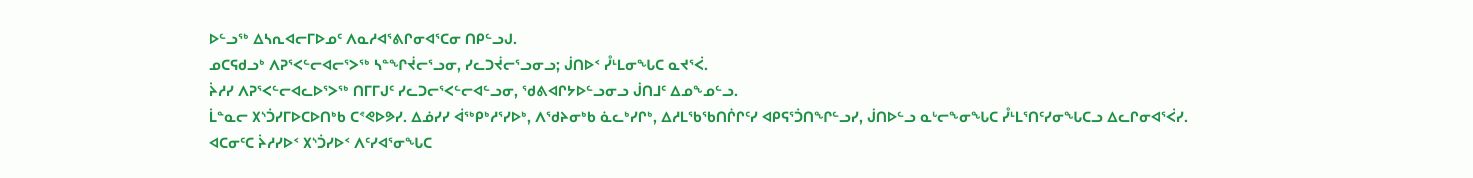ᐅᓪᓗᖅ ᐃᓴᕆᐊᓕᒥᐅᓄᑦ ᐱᓇᓱᐊᕐᕕᒋᓂᐊᕐᑕᓂ ᑎᑭᓪᓗᒍ.
ᓄᑕᕋᑯᓗᒃ ᐱᕈᕐᐸᓪᓕᐊᓕᕐᐳᖅ ᓴᓐᖏᔫᓕᕐᓗᓂ, ᓯᓚᑐᔫᓕᕐᓗᓂᓗ; ᒎᑎᐅᑉ ᓮᒻᒪᓂᖓᑕ ᓇᔪᕐᐹ.
ᔩᓱᓯ ᐱᕈᕐᐸᓪᓕᐊᓚᐅᕐᐳᖅ ᑎᒥᒥᒍᑦ ᓯᓚᑐᓕᕐᐸᓪᓕᐊᓪᓗᓂ, ᖁᕕᐊᒋᔭᐅᓪᓗᓂᓗ ᒎᑎᒧᑦ ᐃᓄᖕᓄᓪᓗ.
ᒫᓐᓇᓕ ᙭ᔅᑑᓯᒥᐅᑕᐅᑎᒃᑲ ᑕᕝᕙᐅᕗᓯ. ᐃᓅᓯᓯ ᐋᖅᑭᒃᓱᕐᓯᐅᒃ, ᐱᖁᔨᓂᒃᑲ ᓈᓚᒃᓯᒋᒃ, ᐃᓱᒪᖃᖃᑎᒌᒋᑦᓯ ᐊᑭᕋᕐᑑᑎᖏᓪᓗᓯ, ᒎᑎᐅᓪᓗ ᓇᒡᓕᖕᓂᖓᑕ ᓮᒻᒪᕐᑎᑦᓯᓂᖓᑕᓗ ᐃᓚᒋᓂᐊᕐᐹᓯ.
ᐊᑕᓂᑦᑕ ᔩᓱᓯᐅᑉ ᙭ᔅᑑᓯᐅᑉ ᐱᑦᓯᐊᕐᓂᖓᑕ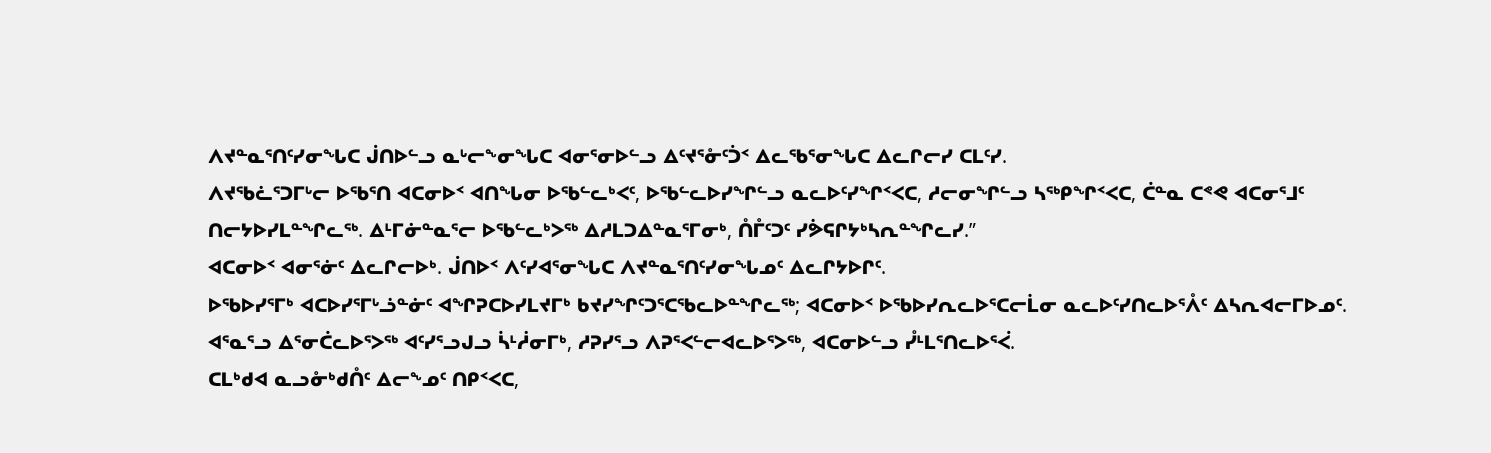ᐱᔪᓐᓇᕐᑎᑦᓯᓂᖓᑕ ᒎᑎᐅᓪᓗ ᓇᒡᓕᖕᓂᖓᑕ ᐊᓂᕐᓂᐅᓪᓗ ᐃᑦᔪᕐᓁᑦᑑᑉ ᐃᓚᖃᕐᓂᖓᑕ ᐃᓚᒋᓕᓯ ᑕᒪᑦᓯ.
ᐱᔪᖃᓛᕐᑐᒥᒡᓕ ᐅᖃᕐᑎ ᐊᑕᓂᐅᑉ ᐊᑎᖓᓂ ᐅᖃᓪᓚᒃᐸᑦ, ᐅᖃᓪᓚᐅᓯᖏᓪᓗ ᓇᓚᐅᑦᓯᖏᑉᐸᑕ, ᓱᓕᓂᖏᓪᓗ ᓴᖅᑭᖏᑉᐸᑕ, ᑖᓐᓇ ᑕᕝᕙ ᐊᑕᓂᕐᒧᑦ ᑎᓕᔭᐅᓯᒪᓐᖏᓚᖅ. ᐃᒻᒥᓃᓐᓇᕐᓕ ᐅᖃᓪᓚᒃᐳᖅ ᐃᓱᒪᑐᐃᓐᓇᕐᒥᓂᒃ, ᑍᒤᑦᑐᑦ ᓯᕘᕋᒋᔭᒃᓴᕆᓐᖏᓚᓯ.”
ᐊᑕᓂᐅᑉ ᐊᓂᕐᓃᑦ ᐃᓚᒋᓕᐅᒃ. ᒎᑎᐅᑉ ᐱᑦᓯᐊᕐᓂᖓᑕ ᐱᔪᓐᓇᕐᑎᑦᓯᓂᖓᓄᑦ ᐃᓚᒋᔭᐅᒋᑦ.
ᐅᖃᐅᓯᕐᒥᒃ ᐊᑕᐅᓯᕐᒥᒡᓘᓐᓃᑦ ᐊᖏᕈᑕᐅᓯᒪᔪᒥᒃ ᑲᔪᓯᖏᑦᑐᕐᑕᖃᓚᐅᓐᖏᓚᖅ; ᐊᑕᓂᐅᑉ ᐅᖃᐅᓯᕆᓚᐅᕐᑕᓕᒫᓂ ᓇᓚᐅᑦᓯᑎᓚᐅᕐᐰᑦ ᐃᓴᕆᐊᓕᒥᐅᓄᑦ.
ᐊᕐᓇᕐᓗ ᐃᕐᓂᑖᓚᐅᕐᐳᖅ ᐊᑦᓯᕐᓗᒍᓗ ᓵᒻᓲᓂᒥᒃ, ᓱᕈᓯᕐᓗ ᐱᕈᕐᐸᓪᓕᐊᓚᐅᕐᐳᖅ, ᐊᑕᓂᐅᓪᓗ ᓮᒻᒪᕐᑎᓚᐅᕐᐹ.
ᑕᒪᒃᑯᐊ ᓇᓗᓁᒃᑯᑍᑦ ᐃᓕᖕᓄᑦ ᑎᑭᑉᐸᑕ,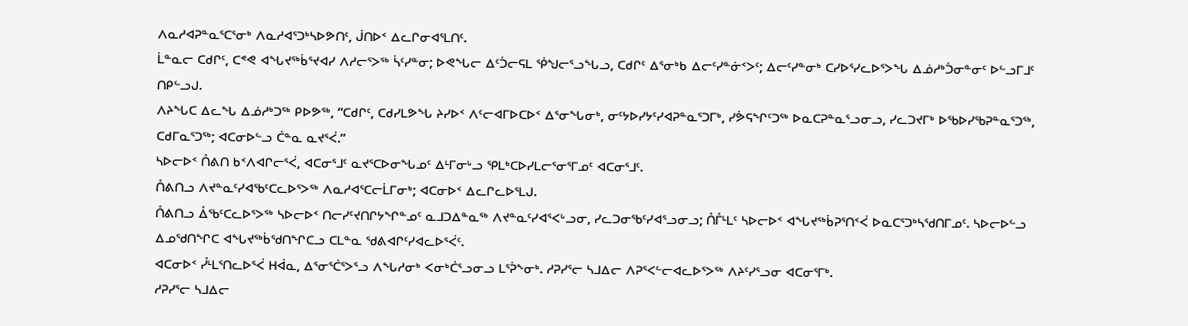ᐱᓇᓱᐊᕈᓐᓇᕐᑕᕐᓂᒃ ᐱᓇᓱᐊᕐᑐᒃᓴᐅᕗᑎᑦ, ᒎᑎᐅᑉ ᐃᓚᒋᓂᐊᕐᒪᑎᑦ.
ᒫᓐᓇᓕ ᑕᑯᒋᑦ, ᑕᕝᕙ ᐊᖓᔪᖅᑳᕐᔪᐊᓯ ᐱᓱᓕᕐᐳᖅ ᓵᑦᓯᓐᓂ; ᐅᕙᖓᓕ ᐃᑦᑑᓕᕋᒪ ᖀᖑᓕᕐᓗᖓᓗ, ᑕᑯᒋᑦ ᐃᕐᓂᒃᑲ ᐃᓕᑦᓯᓐᓃᑉᐳᑦ; ᐃᓕᑦᓯᓐᓂᒃ ᑕᓯᐅᕐᓯᓚᐅᕐᐳᖓ ᐃᓅᓱᒃᑑᓂᓐᓂᑦ ᐅᓪᓗᒥᒧᑦ ᑎᑭᓪᓗᒍ.
ᐱᔨᖓᑕ ᐃᓚᖓ ᐃᓅᓱᒃᑐᖅ ᑭᐅᕗᖅ, “ᑕᑯᒋᑦ, ᑕᑯᓯᒪᕗᖓ ᔨᓯᐅᑉ ᐱᑦᓕᐊᒥᐅᑕᐅᑉ ᐃᕐᓂᖓᓂᒃ, ᓂᑦᔭᐅᓯᔭᑦᓯᐊᕈᓐᓇᕐᑐᒥᒃ, ᓯᕘᕋᖏᑦᑐᖅ ᐅᓇᑕᕈᓐᓇᕐᓗᓂᓗ, ᓯᓚᑐᔪᒥᒃ ᐅᖃᐅᓯᖃᕈᓐᓇᕐᑐᖅ, ᑕᑯᒥᓇᕐᑐᖅ; ᐊᑕᓂᐅᓪᓗ ᑖᓐᓇ ᓇᔪᕐᐹ.”
ᓴᐅᓕᐅᑉ ᑍᕕᑎ ᑲᑉᐱᐊᒋᓕᕐᐹ, ᐊᑕᓂᕐᒧᑦ ᓇᔪᕐᑕᐅᓂᖓᓄᑦ ᐃᒻᒥᓂᒡᓗ ᕿᒪᒃᑕᐅᓯᒪᓕᕐᓂᕐᒥᓄᑦ ᐊᑕᓂᕐᒧᑦ.
ᑍᕕᑎᓗ ᐱᔪᓐᓇᑦᓯᐊᖃᑦᑕᓚᐅᕐᐳᖅ ᐱᓇᓱᐊᕐᑕᓕᒫᒥᓂᒃ; ᐊᑕᓂᐅᑉ ᐃᓚᒋᓚᐅᕐᒪᒍ.
ᑍᕕᑎᓗ ᐂᖃᑦᑕᓚᐅᕐᐳᖅ ᓴᐅᓕᐅᑉ ᑎᓕᓯᑦᔪᑎᒋᔭᖏᓐᓄᑦ ᓇᒧᑐᐃᓐᓇᖅ ᐱᔪᓐᓇᑦᓯᐊᕐᐸᒡᓗᓂ, ᓯᓚᑐᓂᖃᑦᓯᐊᕐᓗᓂᓗ; ᑍᒤᒻᒪᑦ ᓴᐅᓕᐅᑉ ᐊᖓᔪᖅᑳᕈᕐᑎᑉᐹ ᐅᓇᑕᕐᑐᒃᓴᖁᑎᒥᓄᑦ. ᓴᐅᓕᐅᓪᓗ ᐃᓄᖁᑎᖏᑕ ᐊᖓᔪᖅᑳᖁᑎᖏᑕᓗ ᑕᒪᓐᓇ ᖁᕕᐊᒋᑦᓯᐊᓚᐅᕐᐹᑦ.
ᐊᑕᓂᐅᑉ ᓮᒻᒪᕐᑎᓚᐅᕐᐹ ᕼᐋᓇ, ᐃᕐᓂᕐᑖᕐᐳᕐᓗ ᐱᖓᓱᓂᒃ ᐸᓂᒃᑖᕐᓗᓂᓗ ᒪᕐᕉᖕᓂᒃ. ᓱᕈᓯᕐᓕ ᓴᒧᐃᓕ ᐱᕈᕐᐸᓪᓕᐊᓚᐅᕐᐳᖅ ᐱᔨᑦᓯᕐᓗᓂ ᐊᑕᓂᕐᒥᒃ.
ᓱᕈᓯᕐᓕ ᓴᒧᐃᓕ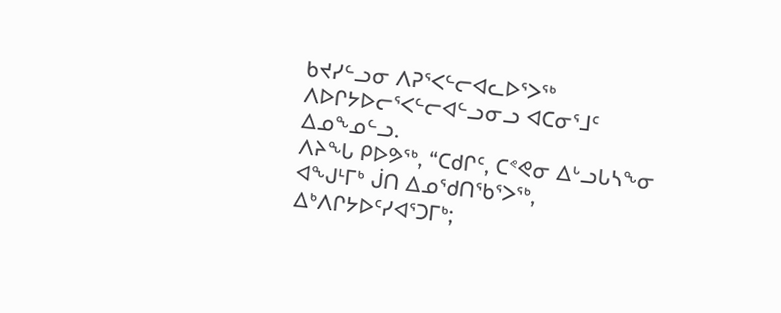ᑲᔪᓯᓪᓗᓂ ᐱᕈᕐᐸᓪᓕᐊᓚᐅᕐᐳᖅ ᐱᐅᒋᔭᐅᓕᕐᐸᓪᓕᐊᓪᓗᓂᓗ ᐊᑕᓂᕐᒧᑦ ᐃᓄᖕᓄᓪᓗ.
ᐱᔨᖓ ᑭᐅᕗᖅ, “ᑕᑯᒋᑦ, ᑕᕝᕙᓂ ᐃᒡᓗᒐᓴᖕᓂ ᐊᖑᒻᒥᒃ ᒎᑎ ᐃᓄᖁᑎᖃᕐᐳᖅ, ᐃᒃᐱᒋᔭᐅᑦᓯᐊᕐᑐᒥᒃ;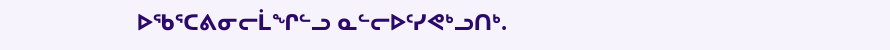ᐅᖃᕐᑕᕕᓂᓕᒫᖏᓪᓗ ᓇᓪᓕᐅᑦᓯᕙᒃᓗᑎᒃ.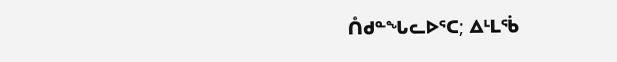ᑍᑯᓐᖓᓚᐅᕐᑕ; ᐃᒻᒪᖄ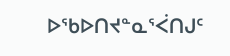ᐅᖃᐅᑎᔪᓐᓇᕐᐹᑎᒍᑦ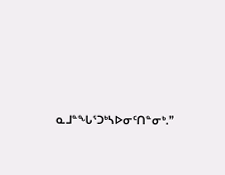ᓇᒧᓐᖓᕐᑐᒃᓴᐅᓂᑦᑎᓐᓂᒃ.”